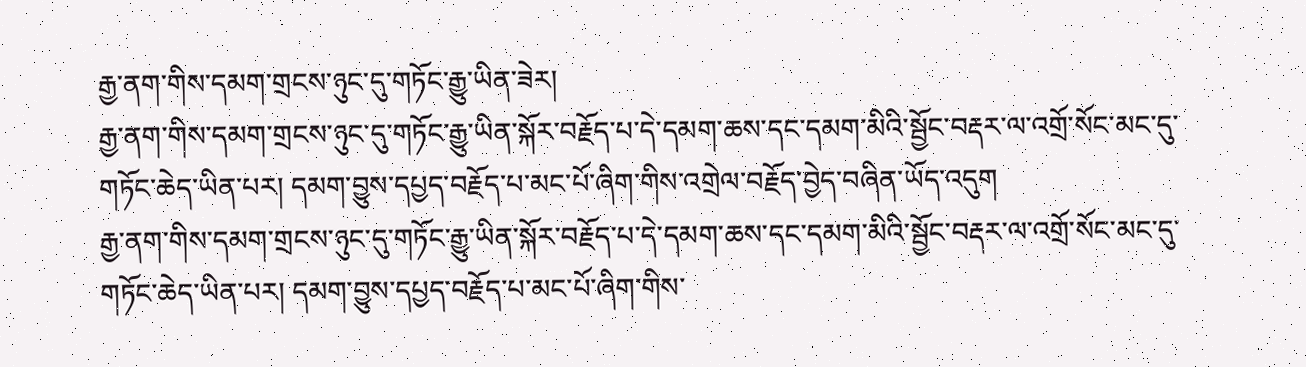རྒྱ་ནག་གིས་དམག་གྲངས་ཉུང་དུ་གཏོང་རྒྱུ་ཡིན་ཟེར།
རྒྱ་ནག་གིས་དམག་གྲངས་ཉུང་དུ་གཏོང་རྒྱུ་ཡིན་སྐོར་བརྗོད་པ་དེ་དམག་ཆས་དང་དམག་མིའི་སྦྱོང་བརྡར་ལ་འགྲོ་སོང་མང་དུ་གཏོང་ཆེད་ཡིན་པར། དམག་བྱུས་དཔྱད་བརྗོད་པ་མང་པོ་ཞིག་གིས་འགྲེལ་བརྗོད་བྱེད་བཞིན་ཡོད་འདུག
རྒྱ་ནག་གིས་དམག་གྲངས་ཉུང་དུ་གཏོང་རྒྱུ་ཡིན་སྐོར་བརྗོད་པ་དེ་དམག་ཆས་དང་དམག་མིའི་སྦྱོང་བརྡར་ལ་འགྲོ་སོང་མང་དུ་གཏོང་ཆེད་ཡིན་པར། དམག་བྱུས་དཔྱད་བརྗོད་པ་མང་པོ་ཞིག་གིས་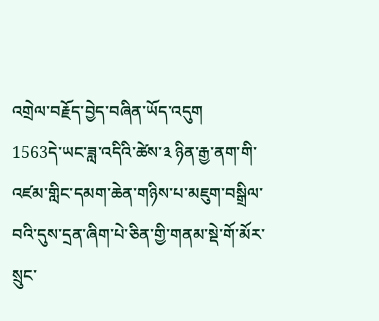འགྲེལ་བརྗོད་བྱེད་བཞིན་ཡོད་འདུག
1563དེ་ཡང་ཟླ་འདིའི་ཚེས་༣ ཉིན་རྒྱ་ནག་གི་འཛམ་གླིང་དམག་ཆེན་གཉིས་པ་མཇུག་བསྒྲིལ་བའི་དུས་དྲན་ཞིག་པེ་ཅིན་གྱི་གནམ་སྡེ་གོ་མོར་སྲུང་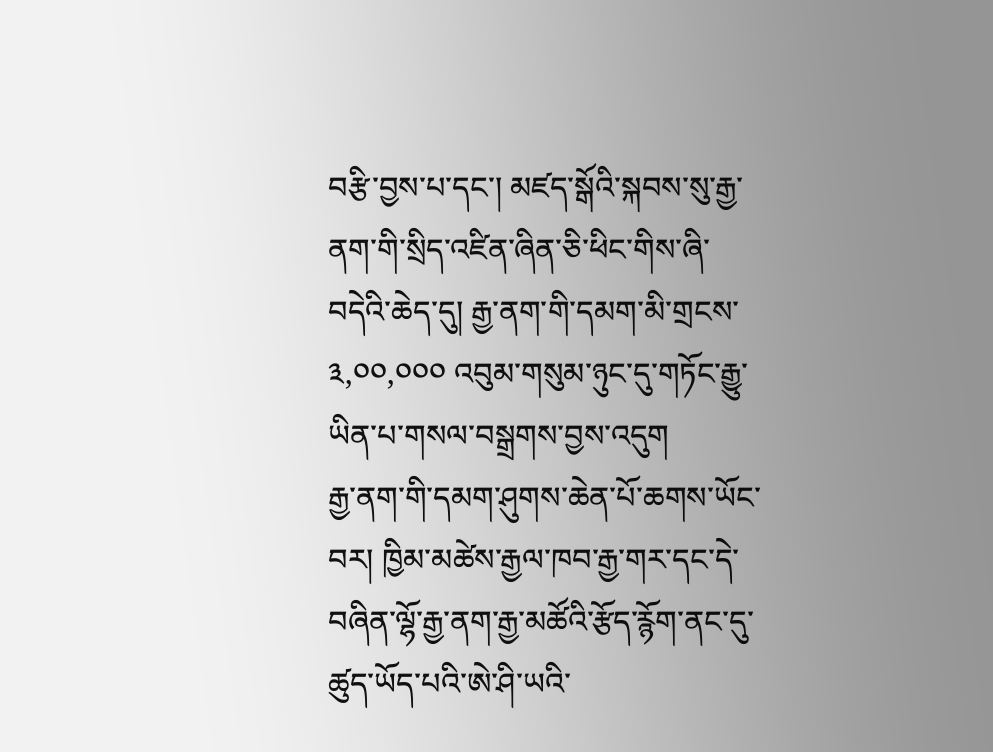བརྩི་བྱས་པ་དང་། མཛད་སྒོའི་སྐབས་སུ་རྒྱ་ནག་གི་སྲིད་འཛིན་ཞིན་ཅི་ཕིང་གིས་ཞི་བདེའི་ཆེད་དུ། རྒྱ་ནག་གི་དམག་མི་གྲངས་༣,༠༠,༠༠༠ འབུམ་གསུམ་ཉུང་དུ་གཏོང་རྒྱུ་ཡིན་པ་གསལ་བསྒྲགས་བྱས་འདུག
རྒྱ་ནག་གི་དམག་ཤུགས་ཆེན་པོ་ཆགས་ཡོང་བར། ཁྱིམ་མཚེས་རྒྱལ་ཁབ་རྒྱ་གར་དང་དེ་བཞིན་ལྷོ་རྒྱ་ནག་རྒྱ་མཚོའི་རྩོད་རྙོག་ནང་དུ་ཚུད་ཡོད་པའི་ཨེ་ཤི་ཡའི་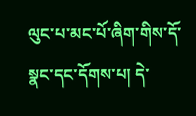ལུང་པ་མང་པོ་ཞིག་གིས་དོ་སྣང་དང་དོགས་པ། དེ་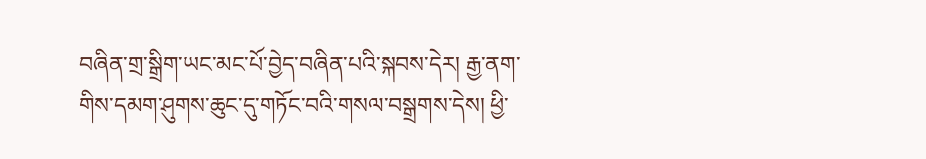བཞིན་གྲ་སྒྲིག་ཡང་མང་པོ་བྱེད་བཞིན་པའི་སྐབས་དེར། རྒྱ་ནག་གིས་དམག་ཤུགས་ཆུང་དུ་གཏོང་བའི་གསལ་བསྒྲགས་དེས། ཕྱི་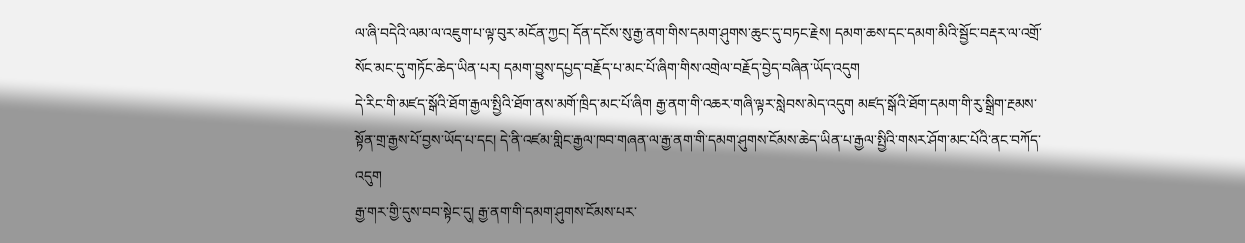ལ་ཞི་བདེའི་ལམ་ལ་འཇུག་པ་ལྟ་བུར་མངོན་ཀྱང། དོན་དངོས་སུ་རྒྱ་ནག་གིས་དམག་ཤུགས་ཆུང་དུ་བཏང་རྗེས། དམག་ཆས་དང་དམག་མིའི་སྦྱོང་བརྡར་ལ་འགྲོ་སོང་མང་དུ་གཏོང་ཆེད་ཡིན་པར། དམག་བྱུས་དཔྱད་བརྗོད་པ་མང་པོ་ཞིག་གིས་འགྲེལ་བརྗོད་བྱེད་བཞིན་ཡོད་འདུག
དེ་རིང་གི་མཛད་སྒོའི་ཐོག་རྒྱལ་སྤྱིའི་ཐོག་ནས་མགོ་ཁྲིད་མང་པོ་ཞིག རྒྱ་ནག་གི་འཆར་གཞི་ལྟར་སླེབས་མེད་འདུག མཛད་སྒོའི་ཐོག་དམག་གི་རུ་སྒྲིག་རྔམས་སྟོན་གྲ་རྒྱས་པོ་བྱས་ཡོད་པ་དང། དེ་ནི་འཛམ་གླིང་རྒྱལ་ཁབ་གཞན་ལ་རྒྱ་ནག་གི་དམག་ཤུགས་ངོམས་ཆེད་ཡིན་པ་རྒྱལ་སྤྱིའི་གསར་ཤོག་མང་པོའི་ནང་བཀོད་འདུག
རྒྱ་གར་གྱི་དུས་བབ་སྟེང་དུ། རྒྱ་ནག་གི་དམག་ཤུགས་ངོམས་པར་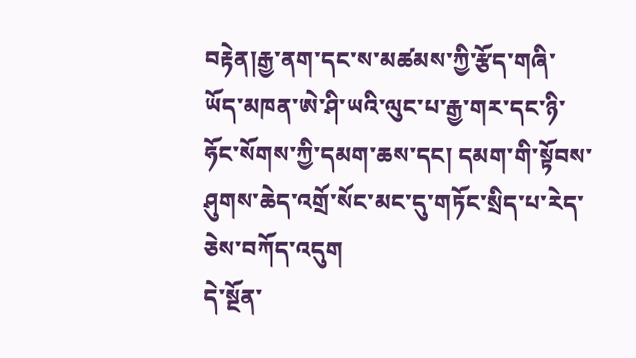བརྟེན།རྒྱ་ནག་དང་ས་མཚམས་ཀྱི་རྩོད་གཞི་ཡོད་མཁན་ཨེ་ཤི་ཡའི་ལུང་པ་རྒྱ་གར་དང་ཉི་ཧོང་སོགས་ཀྱི་དམག་ཆས་དང། དམག་གི་སྟོབས་ཤུགས་ཆེད་འགྲོ་སོང་མང་དུ་གཏོང་སྲིད་པ་རེད་ཅེས་བཀོད་འདུག
དེ་སྔོན་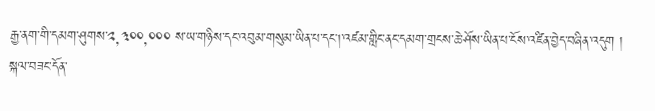རྒྱ་ནག་གི་དམག་ཤུགས་༢,༣༠༠,༠༠༠ ས་ཡ་གཉིས་དང་འབུམ་གསུམ་ཡིན་པ་དང།་འཛམ་གླིང་ནང་དམག་གྲངས་ཆེ་ཤོས་ཡིན་པ་ངོས་འཛིན་བྱེད་བཞིན་འདུག །
སྐལ་བཟང་དོན་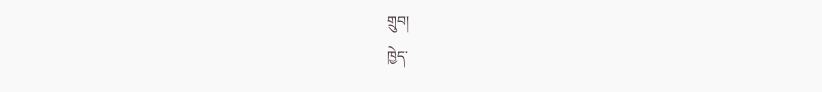གྲུབ།
ཁྱེད་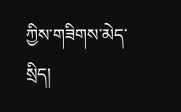ཀྱིས་གཟིགས་མེད་སྲིད།